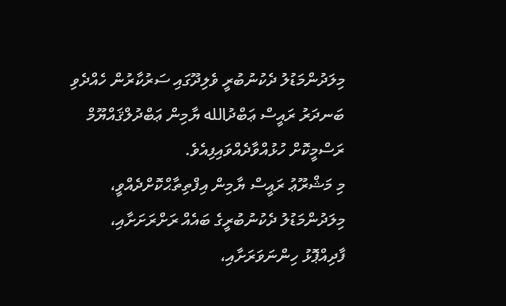މިލަދުންމަޑުލު ދެކުނުބުރީ ވެލިދޫގައި ސަރުކާރުން ހެއްދެވި ބަނދަރު ރައީސް ޢަބްދުالله ޔާމިން ޢަބްދުލްޤައްޔޫމް ރަސްމީކޮށް ހުޅުއްވާދެއްވައިފިއެވެ.
މި މަޝްރޫޢު ރައީސް ޔާމިން އިފްތިތާޙްކޮށްދެއްވީ، މިލަދުންމަޑުލު ދެކުނުބުރީގެ ބައެއް ރަށްރަށަށާއި، ފާދިއްޕޮޅު ހިންނަވަރަށާއި،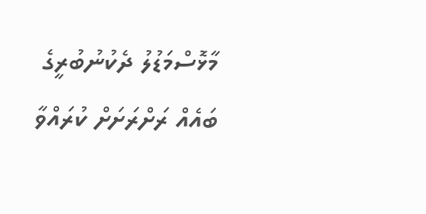މާޅޮސްމަޑުލު ދެކުނުބުރީގެ ބައެއް ރަށްރަށަށް ކުރައްވާ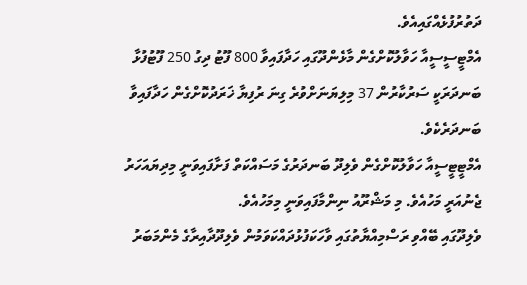ދަތުރުފުޅެއްގައިއެވެ.
އެމްޓީސީސީއާ ހަވާލުކޮށްގެން މާޅެންދޫގައި ހަދާފައިވާ 800 ފޫޓު ދިގު 250 ފޫޓުފުޅާ ބަނދަރަކީ ސަރުކާރުން 37 މިލިޔަނަށްވުރެ ގިނަ ރުފިޔާ ޚަރަދުކޮށްގެން ހަދާފައިވާ ބަނދަރެކެވެ.
އެމްޓީޓީސީއާ ހަވާލުކޮށްގެން ވެލިދޫ ބަނދަރުގެ މަސައްކަތް ފަށާފައިވަނީ މިދިޔައަހަރު ޖެނުއަރީ މަހުއެވެ. މި މަޝްރޫއު ނިންމާފައިވަނީ މިމަހުއެވެ.
ވެލިދޫގައި ބޭއްވި ރަސްމިއްޔާތުގައި ވާހަކަފުޅުދައްކަވަމުން ވެލިދޫދާއިރާގެ މެންމަބަރު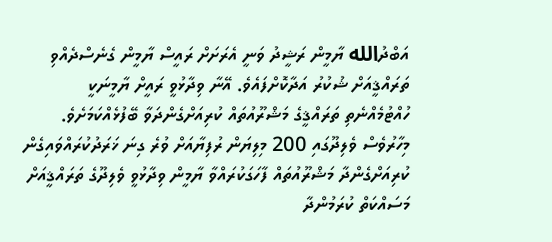އަބްދުالله ޔާމީން ރަޝީދު ވަނީ އެރަށަށް ރައީސް ޔާމީން ގެނެސްދެއްވި ތަރައްޤީއަށް ޝުކުރު އަދާކޮށްފައެވެ. އޭނާ ވިދާޅުވީ ރައީށް ޔާމީނަކީ ހުއްޓުމެއްނެތި ތަރައްޤީގެ މަޝްރޫއުތައް ކުރިއަށްގެންދަވާ ބޭފުޅެއްކަމަށެވެ. މިހާރުވެސް ވެލިދޫގައި 200 މިލިޔަން ރުފިޔާއަށް ވުރެ ގިނަ ޚަރަދުކުރައްވައިގެން ކުރިއަށްގެންދާ މަޝްރޫއުތައް ފާހަގަކުރައްވާ ޔާމީން ވިދާޅުވީ ވެލިދޫގެ ތަރައްޤީއަށް މަސައްކަތް ކުރަމުންދާ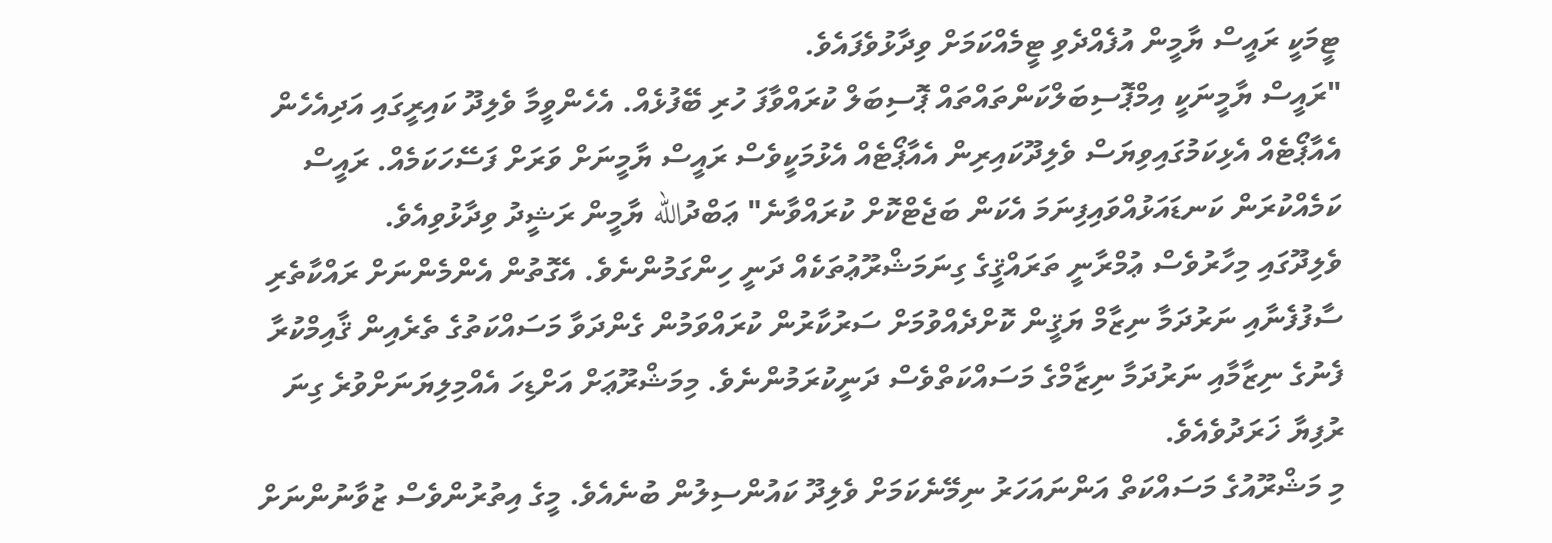ޓީމަކީ ރައީސް ޔާމީން އުފެއްދެވި ޓީމެއްކަމަށް ވިދާޅުވެފައެވެ.
"ރައީސް ޔާމީނަކީ އިމްޕޮސިބަލްކަންތައްތައް ޕޮސިބަލް ކުރައްވާފަ ހުރި ބޭފުޅެއް. އެހެންވީމާ ވެލިދޫ ކައިރީގައި އަދިއެހެން އެއާޕޯޓެއް އެޅިކަމުގައިވިޔަސް ވެލިދޫކައިރިން އެއާޕޯޓެއް އެޅުމަކީވެސް ރައީސް ޔާމީނަށް ވަރަށް ފަސޭހަކަމެއް. ރައީސް ކަމެއްކުރަން ކަނޑައަޅުއްވައިފިނަމަ އެކަން ބަޖެޓްކޮށް ކުރައްވާނެ" ޢަބްދުالله ޔާމީން ރަޝީދު ވިދާޅުވިއެވެ.
ވެލިދޫގައި މިހާރުވެސް ޢުމްރާނީ ތަރައްޤީގެ ގިނަމަޝްރޫޢުތަކެއް ދަނީ ހިންގަމުންނެވެ. އެގޮތުން އެންމެންނަށް ރައްކާތެރި ސާފުފެނާއި ނަރުދަމާ ނިޒާމް ޔަޤީން ކޮށްދެއްވުމަށް ސަރުކާރުން ކުރައްވަމުން ގެންދަވާ މަސައްކަތުގެ ތެރެއިން ޤާއިމްކުރާ ފެނުގެ ނިޒާމާއި ނަރުދަމާ ނިޒާމްގެ މަސައްކަތްވެސް ދަނީކުރަމުންނެވެ. މިމަޝްރޫޢަށް އަށްޑިހަ އެއްމިލިޔަނަށްވުރެ ގިނަ ރުފިޔާ ޚަރަދުވެއެވެ.
މި މަޝްރޫއުގެ މަސައްކަތް އަންނައަހަރު ނިމޭނެކަމަށް ވެލިދޫ ކައުންސިލުން ބުނެއެވެ. މީގެ އިތުރުންވެސް ޒުވާނުންނަށް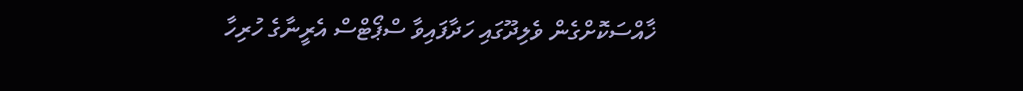ޚާއްސަކޮށްގެން ވެލިދޫގައި ހަދާފައިވާ ސްޕޯޓްސް އެރީނާގެ ހުރިހާ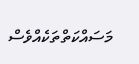މަސައްކަތްތަކެއްވެސް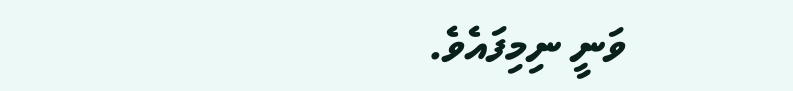ވަނީ ނިމިފައެވެ.